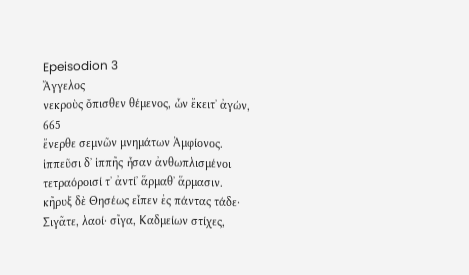Epeisodion 3
Ἄγγελος
νεκροὺς ὄπισθεν θέμενος, ὧν ἔκειτʼ ἀγών,
665
ἔνερθε σεμνῶν μνημάτων Ἀμφίονος.
ἱππεῦσι δʼ ἱππῆς ἦσαν ἀνθωπλισμένοι
τετραόροισί τʼ ἀντίʼ ἅρμαθʼ ἅρμασιν.
κῆρυξ δὲ Θησέως εἶπεν ἐς πάντας τάδε·
Σιγᾶτε, λαοί· σῖγα, Καδμείων στίχες,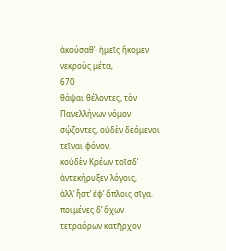ἀκούσαθʼ· ἡμεῖς ἥκομεν νεκροὺς μέτα,
670
θάψαι θέλοντες, τὸν Πανελλήνων νόμον
σῴζοντες, οὐδὲν δεόμενοι τεῖναι φόνον.
κοὐδὲν Κρέων τοῖσδʼ ἀντεκήρυξεν λόγοις,
ἀλλʼ ἧστʼ ἐφʼ ὅπλοις σῖγα. ποιμένες δʼ ὄχων
τετραόρων κατῆρχον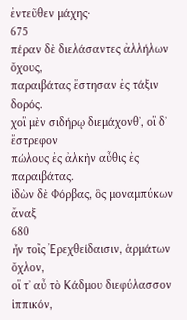ἐντεῦθεν μάχης·
675
πέραν δὲ διελάσαντες ἀλλήλων ὄχους,
παραιβάτας ἔστησαν ἐς τάξιν δορός.
χοἳ μὲν σιδήρῳ διεμάχονθʼ, οἳ δʼ ἔστρεφον
πώλους ἐς ἀλκὴν αὖθις ἐς παραιβάτας.
ἰδὼν δὲ Φόρβας, ὃς μοναμπύκων ἄναξ
680
ἦν τοῖς Ἐρεχθείδαισιν, ἁρμάτων ὄχλον,
οἵ τʼ αὖ τὸ Κάδμου διεφύλασσον ἱππικόν,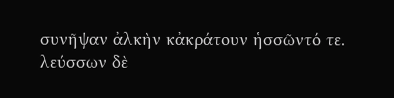συνῆψαν ἀλκὴν κἀκράτουν ἡσσῶντό τε.
λεύσσων δὲ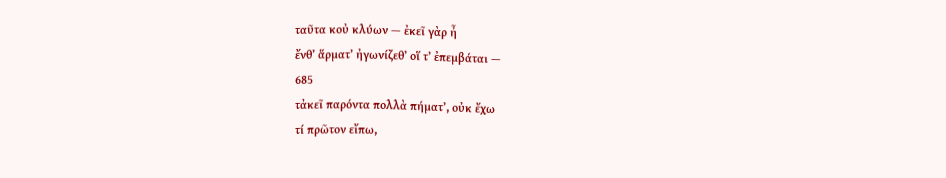ταῦτα κοὐ κλύων — ἐκεῖ γὰρ ἦ
ἔνθʼ ἅρματʼ ἠγωνίζεθʼ οἵ τʼ ἐπεμβάται —
685
τἀκεῖ παρόντα πολλὰ πήματʼ, οὐκ ἔχω
τί πρῶτον εἴπω,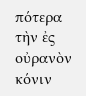πότερα τὴν ἐς οὐρανὸν
κόνιν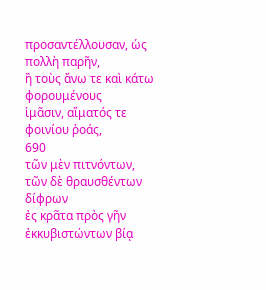προσαντέλλουσαν, ὡς πολλὴ παρῆν,
ἢ τοὺς ἄνω τε καὶ κάτω φορουμένους
ἱμᾶσιν, αἵματός τε φοινίου ῥοάς,
690
τῶν μὲν πιτνόντων, τῶν δὲ θραυσθέντων δίφρων
ἐς κρᾶτα πρὸς γῆν ἐκκυβιστώντων βίᾳ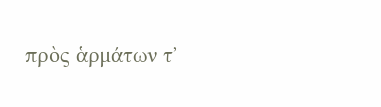πρὸς ἁρμάτων τʼ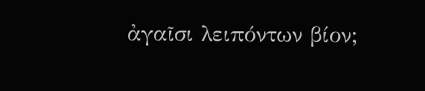ἀγαῖσι λειπόντων βίον;